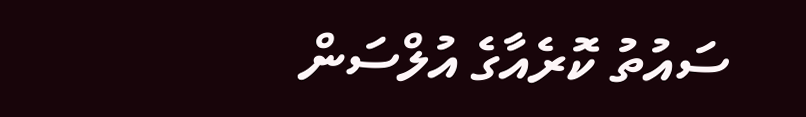ސައުތު ކޮރެއާގެ އުލްސަން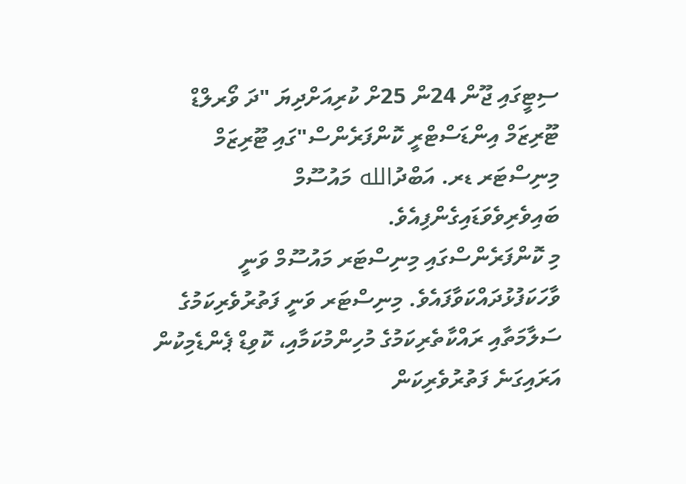ސިޓީގައި ޖޫން 24ން 25ށް ކުރިއަށްދިޔަ "ދަ ވޯރލްޑް ޓޫރިޒަމް އިންޑަސްޓްރީ ކޮންފަރެންސް"ގައި ޓޫރިޒަމް މިނިސްޓަރ ޑރ. އަބްދުالله މައުސޫމް ބައިވެރިވެވަޑައިގެންފިއެވެ.
މި ކޮންފަރެންސްގައި މިނިސްޓަރ މައުސޫމް ވަނީ ވާހަކަފުޅުދައްކަވާފައެވެ. މިނިސްޓަރ ވަނީ ފަތުރުވެރިކަމުގެ ސަލާމަތާއި ރައްކާތެރިކަމުގެ މުހިންމުކަމާއި، ކޮވިޑް ޕެންޑެމިކުން އަރައިގަނެ ފަތުރުވެރިކަން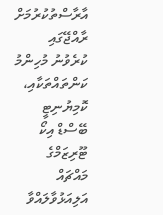އާރާސްތުކުރުމަށް ރާއްޖޭގައި ކުރެވުނު މުހިންމު ކަންތައްތަކާއި، ކޮމިޔުނިޓީ ބޭސްޑް އިކޯ ޓޫރިޒަމްގެ މައްޗައް އަލިއަޅުވާލައްވާ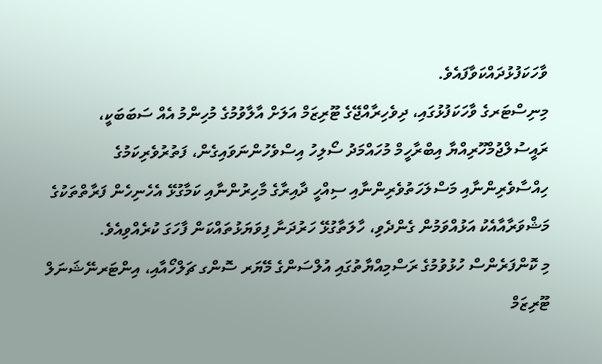ވާހަކަފުޅުދައްކަވާފައެވެ.
މިނިސްޓަރގެ ވާހަކަފުޅުގައި، ދިވެހިރާއްޖޭގެ ޓޫރިޒަމް އަލަށް އާލާވުމުގެ މުހިންމު އެއް ސަބަބަކީ، ރައީސުލްޖުމްހޫރިއްޔާ އިބްރާހީމް މުހައްމަދު ސޯލިހު އިސްވެހުންނަވައިގެން، ފަތުރުވެރިކަމުގެ ހިއްސާވެރިންނާއި މަސްލަހަތުވެރިންނާއި ސިއްހީ ދާއިރާގެ މާހިރުންނާއި ކަމާގުޅޭ އެހެނިހެން ފަރާތްތަކުގެ މަޝްވަރާއާއެކު އަޅުއްވަމުން ގެންދެވި، ހާލަތާގުޅޭ ހަރުދަނާ ފިވަޔަޅުތައްކަން ފާހަގަ ކުރެއްވިއެވެ.
މި ކޮންފަރެންސް ހުޅުވުމުގެ ރަސްމިއްޔާތުގައި އުލްސަންގެ މޭޔަރ ސޮންގ ޗަލްހޯއާއި، އިންޓަރނޭޝަނަލް ޓޫރިޒަމް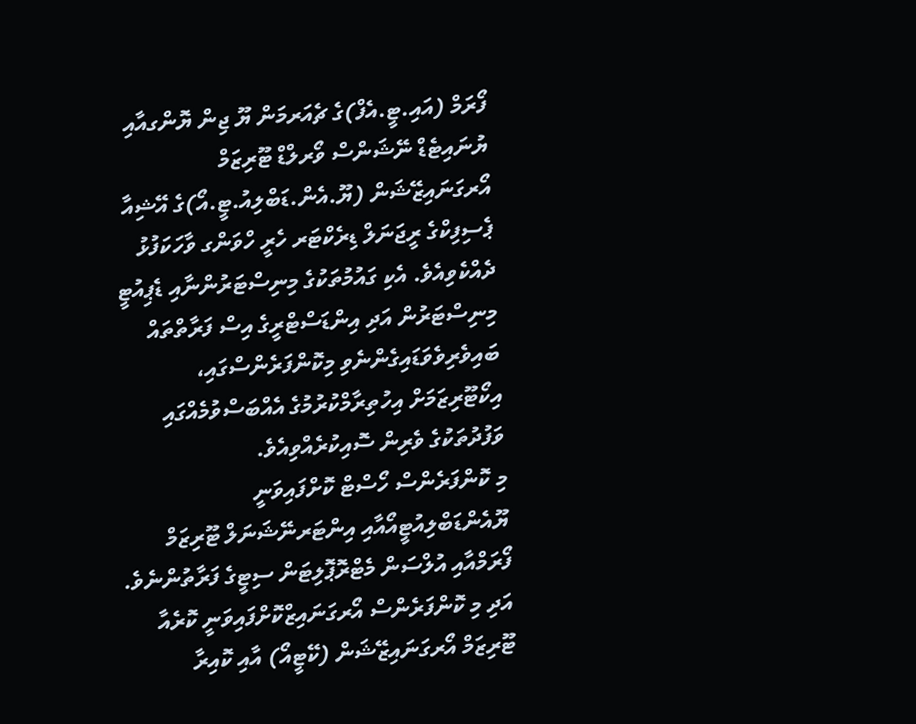ފޯރަމް (އައި.ޓީ.އެފް)ގެ ޗެއަރމަން ޔޫ ޖިން ޔޮންގއާއި ޔުނައިޓެޑް ނޭޝަންސް ވޯރލްޑް ޓޫރިޒަމް އޯރގަނައިޒޭޝަން (ޔޫ.އެން.ޑަބްލިއު.ޓީ.އޯ)ގެ އޭޝިއާ ޕެސިފިކްގެ ރީޖަނަލް ޑިރެކްޓަރ ހެރީ ހްވަންގ ވާހަކަފުޅު ދެއްކެވިއެވެ. އެކި ގައުމުތަކުގެ މިނިސްޓަރުންނާއި ޑެޕިއުޓީ މިނިސްޓަރުން އަދި އިންޑަސްޓްރީގެ އިސް ފަރާތްތައް ބައިވެރިވެވަޑައިގެންނެވި މިކޮންފަރެންސްގައި، އިކޯޓޫރިޒަމަށް އިހުތިރާމްކުރުމުގެ އެއްބަސްވުމެއްގައި ވަފުދުތަކުގެ ވެރިން ސޮއިކުރެއްވިއެވެ.
މި ކޮންފަރެންސް ހޯސްޓް ކޮށްފައިވަނީ ޔޫއެންޑަބްލިއުޓީއޯއާއި އިންޓަރނޭޝަނަލް ޓޫރިޒަމް ފޯރަމްއާއި އުލްސަން މެޓްރޮޕޮލިޓަން ސިޓީގެ ފަރާތުންނެވެ. އަދި މި ކޮންފަރެންސް އޯރގަނައިޒްކޮށްފައިވަނީ ކޮރެއާ ޓޫރިޒަމް އޯރގަނައިޒޭޝަން (ކޭޓީއޯ) އާއި ކޮއިރާ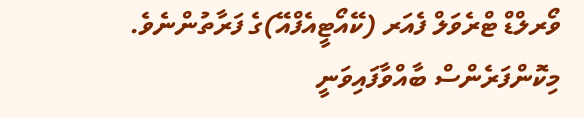ވޯރލްޑް ޓްރެވަލް ފެއަރ (ކޭއޯޓީއެފްއޭ)ގެ ފަރާތުންނެވެ. މިކޮންފަރެންސް ބާއްވާފައިވަނީ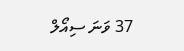37 ވަނަ ސިއޯލް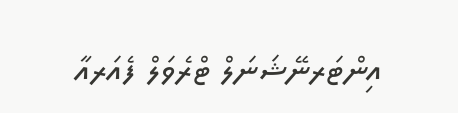އިންޓަރނޭޝަނަލް ޓްރެވަލް ފެއަރއާ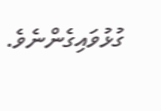ގުޅުވައިގެންނެވެ.